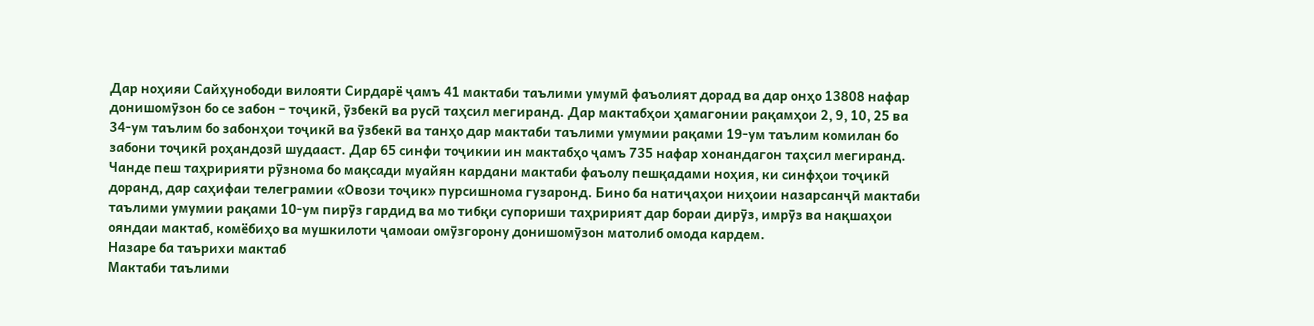Дар ноҳияи Сайҳунободи вилояти Сирдарё ҷамъ 41 мактаби таълими умумӣ фаъолият дорад ва дар онҳо 13808 нафар донишомӯзон бо се забон – тоҷикӣ, ӯзбекӣ ва русӣ таҳсил мегиранд. Дар мактабҳои ҳамагонии рақамҳои 2, 9, 10, 25 ва 34-ум таълим бо забонҳои тоҷикӣ ва ӯзбекӣ ва танҳо дар мактаби таълими умумии рақами 19-ум таълим комилан бо забони тоҷикӣ роҳандозӣ шудааст. Дар 65 синфи тоҷикии ин мактабҳо ҷамъ 735 нафар хонандагон таҳсил мегиранд.
Чанде пеш таҳририяти рӯзнома бо мақсади муайян кардани мактаби фаъолу пешқадами ноҳия, ки синфҳои тоҷикӣ доранд, дар саҳифаи телеграмии «Овози тоҷик» пурсишнома гузаронд. Бино ба натиҷаҳои ниҳоии назарсанҷӣ мактаби таълими умумии рақами 10-ум пирӯз гардид ва мо тибқи супориши таҳририят дар бораи дирӯз, имрӯз ва нақшаҳои ояндаи мактаб, комёбиҳо ва мушкилоти ҷамоаи омӯзгорону донишомӯзон матолиб омода кардем.
Назаре ба таърихи мактаб
Мактаби таълими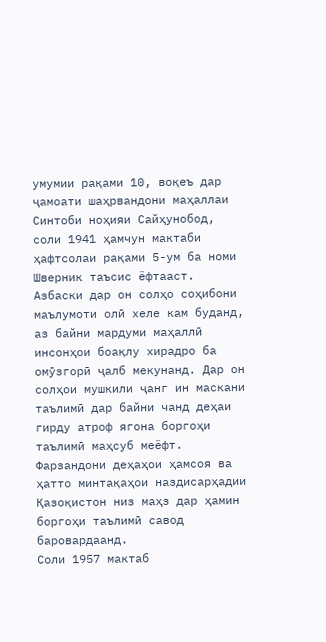умумии рақами 10, воқеъ дар ҷамоати шаҳрвандони маҳаллаи Синтоби ноҳияи Сайҳунобод, соли 1941 ҳамчун мактаби ҳафтсолаи рақами 5-ум ба номи Шверник таъсис ёфтааст. Азбаски дар он солҳо соҳибони маълумоти олӣ хеле кам буданд, аз байни мардуми маҳаллӣ инсонҳои боақлу хирадро ба омӯзгорӣ ҷалб мекунанд. Дар он солҳои мушкили ҷанг ин маскани таълимӣ дар байни чанд деҳаи гирду атроф ягона боргоҳи таълимӣ маҳсуб меёфт. Фарзандони деҳаҳои ҳамсоя ва ҳатто минтақаҳои наздисарҳадии Қазоқистон низ маҳз дар ҳамин боргоҳи таълимӣ савод баровардаанд.
Соли 1957 мактаб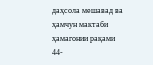даҳсола мешавад ва ҳамчун мактаби ҳамагонии рақами 44-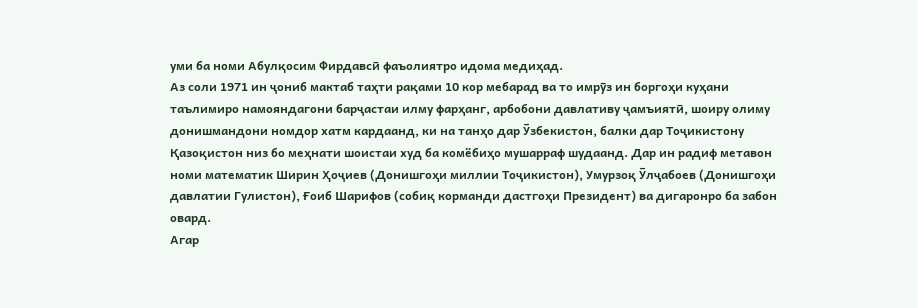уми ба номи Абулқосим Фирдавсӣ фаъолиятро идома медиҳад.
Аз соли 1971 ин ҷониб мактаб таҳти рақами 10 кор мебарад ва то имрӯз ин боргоҳи куҳани таълимиро намояндагони барҷастаи илму фарҳанг, арбобони давлативу ҷамъиятӣ, шоиру олиму донишмандони номдор хатм кардаанд, ки на танҳо дар Ӯзбекистон, балки дар Тоҷикистону Қазоқистон низ бо меҳнати шоистаи худ ба комёбиҳо мушарраф шудаанд. Дар ин радиф метавон номи математик Ширин Ҳоҷиев (Донишгоҳи миллии Тоҷикистон), Умурзоқ Ӯлҷабоев (Донишгоҳи давлатии Гулистон), Ғоиб Шарифов (собиқ корманди дастгоҳи Президент) ва дигаронро ба забон овард.
Агар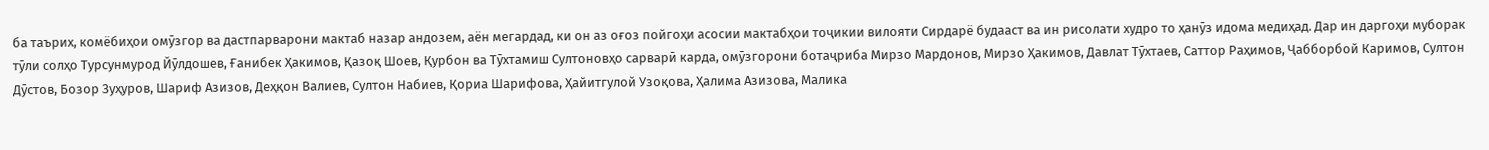ба таърих, комёбиҳои омӯзгор ва дастпарварони мактаб назар андозем, аён мегардад, ки он аз оғоз пойгоҳи асосии мактабҳои тоҷикии вилояти Сирдарё будааст ва ин рисолати худро то ҳанӯз идома медиҳад. Дар ин даргоҳи муборак тӯли солҳо Турсунмурод Йӯлдошев, Ғанибек Ҳакимов, Қазоқ Шоев, Қурбон ва Тӯхтамиш Султоновҳо сарварӣ карда, омӯзгорони ботаҷриба Мирзо Мардонов, Мирзо Ҳакимов, Давлат Тӯхтаев, Саттор Раҳимов, Ҷабборбой Каримов, Султон Дӯстов, Бозор Зуҳуров, Шариф Азизов, Деҳқон Валиев, Султон Набиев, Қориа Шарифова, Ҳайитгулой Узоқова, Ҳалима Азизова, Малика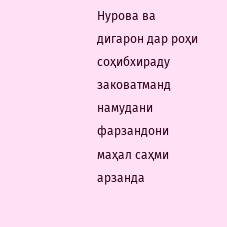Нурова ва дигарон дар роҳи соҳибхираду заковатманд намудани фарзандони маҳал саҳми арзанда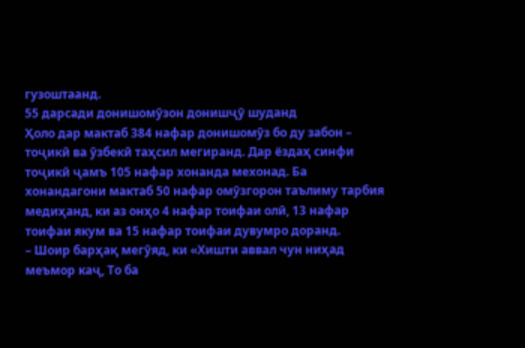гузоштаанд.
55 дарсади донишомӯзон донишҷӯ шуданд
Ҳоло дар мактаб 384 нафар донишомӯз бо ду забон – тоҷикӣ ва ӯзбекӣ таҳсил мегиранд. Дар ёздаҳ синфи тоҷикӣ ҷамъ 105 нафар хонанда мехонад. Ба хонандагони мактаб 50 нафар омӯзгорон таълиму тарбия медиҳанд, ки аз онҳо 4 нафар тоифаи олӣ, 13 нафар тоифаи якум ва 15 нафар тоифаи дувумро доранд.
– Шоир барҳақ мегӯяд, ки «Хишти аввал чун ниҳад меъмор каҷ, То ба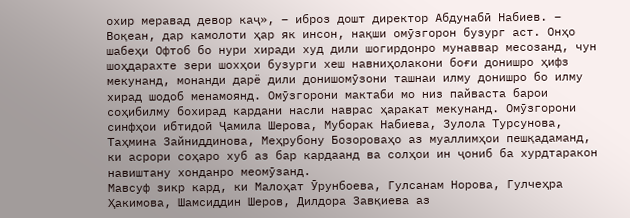охир меравад девор каҷ», – иброз дошт директор Абдунабӣ Набиев. – Воқеан, дар камолоти ҳар як инсон, нақши омӯзгорон бузург аст. Онҳо шабеҳи Офтоб бо нури хиради худ дили шогирдонро мунаввар месозанд, чун шоҳдарахте зери шохҳои бузурги хеш навниҳолакони боғи донишро ҳифз мекунанд, монанди дарё дили донишомӯзони ташнаи илму донишро бо илму хирад шодоб менамоянд. Омӯзгорони мактаби мо низ пайваста барои соҳибилму бохирад кардани насли наврас ҳаракат мекунанд. Омӯзгорони синфҳои ибтидоӣ Ҷамила Шерова, Муборак Набиева, Зулола Турсунова, Таҳмина Зайниддинова, Меҳрубону Бозороваҳо аз муаллимҳои пешқадаманд, ки асрори соҳаро хуб аз бар кардаанд ва солҳои ин ҷониб ба хурдтаракон навиштану хонданро меомӯзанд.
Мавсуф зикр кард, ки Малоҳат Ӯрунбоева, Гулсанам Норова, Гулчеҳра Ҳакимова, Шамсиддин Шеров, Дилдора Завқиева аз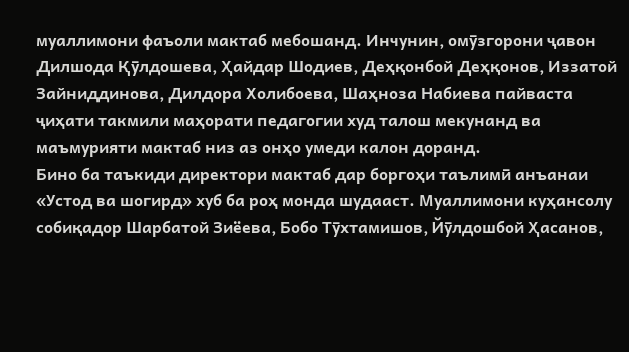муаллимони фаъоли мактаб мебошанд. Инчунин, омӯзгорони ҷавон Дилшода Қӯлдошева, Ҳайдар Шодиев, Деҳқонбой Деҳқонов, Иззатой Зайниддинова, Дилдора Холибоева, Шаҳноза Набиева пайваста ҷиҳати такмили маҳорати педагогии худ талош мекунанд ва маъмурияти мактаб низ аз онҳо умеди калон доранд.
Бино ба таъкиди директори мактаб дар боргоҳи таълимӣ анъанаи «Устод ва шогирд» хуб ба роҳ монда шудааст. Муаллимони куҳансолу собиқадор Шарбатой Зиёева, Бобо Тӯхтамишов, Йӯлдошбой Ҳасанов,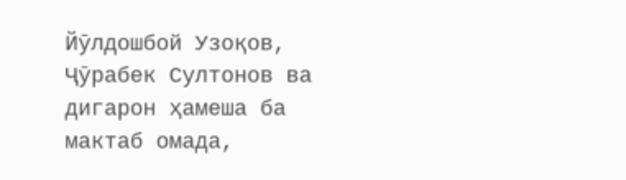Йӯлдошбой Узоқов, Ҷӯрабек Султонов ва дигарон ҳамеша ба мактаб омада,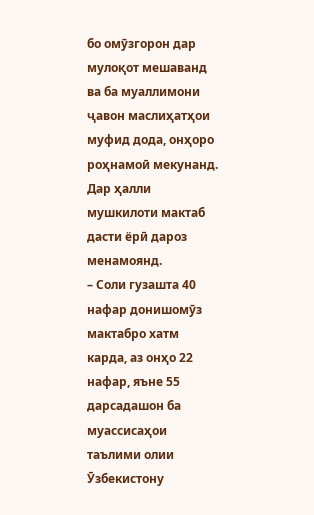бо омӯзгорон дар мулоқот мешаванд ва ба муаллимони ҷавон маслиҳатҳои муфид дода, онҳоро роҳнамоӣ мекунанд. Дар ҳалли мушкилоти мактаб дасти ёрӣ дароз менамоянд.
– Соли гузашта 40 нафар донишомӯз мактабро хатм карда, аз онҳо 22 нафар, яъне 55 дарсадашон ба муассисаҳои таълими олии Ӯзбекистону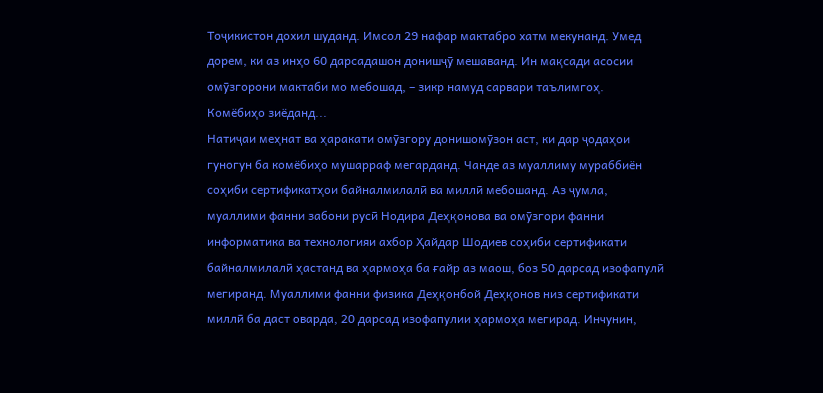Тоҷикистон дохил шуданд. Имсол 29 нафар мактабро хатм мекунанд. Умед дорем, ки аз инҳо 60 дарсадашон донишҷӯ мешаванд. Ин мақсади асосии омӯзгорони мактаби мо мебошад, – зикр намуд сарвари таълимгоҳ.
Комёбиҳо зиёданд...
Натиҷаи меҳнат ва ҳаракати омӯзгору донишомӯзон аст, ки дар ҷодаҳои гуногун ба комёбиҳо мушарраф мегарданд. Чанде аз муаллиму мураббиён соҳиби сертификатҳои байналмилалӣ ва миллӣ мебошанд. Аз ҷумла, муаллими фанни забони русӣ Нодира Деҳқонова ва омӯзгори фанни информатика ва технологияи ахбор Ҳайдар Шодиев соҳиби сертификати байналмилалӣ ҳастанд ва ҳармоҳа ба ғайр аз маош, боз 50 дарсад изофапулӣ мегиранд. Муаллими фанни физика Деҳқонбой Деҳқонов низ сертификати миллӣ ба даст оварда, 20 дарсад изофапулии ҳармоҳа мегирад. Инчунин,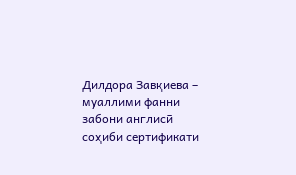Дилдора Завқиева – муаллими фанни забони англисӣ соҳиби сертификати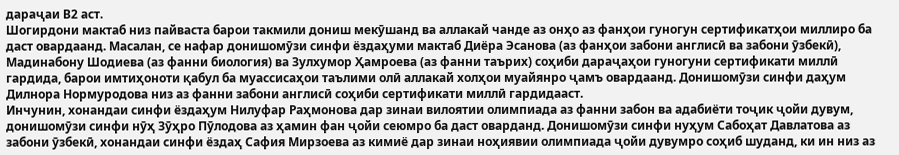дараҷаи В2 аст.
Шогирдони мактаб низ пайваста барои такмили дониш мекӯшанд ва аллакай чанде аз онҳо аз фанҳои гуногун сертификатҳои миллиро ба даст овардаанд. Масалан, се нафар донишомӯзи синфи ёздаҳуми мактаб Диёра Эсанова (аз фанҳои забони англисӣ ва забони ӯзбекӣ), Мадинабону Шодиева (аз фанни биология) ва Зулхумор Ҳамроева (аз фанни таърих) соҳиби дараҷаҳои гуногуни сертификати миллӣ гардида, барои имтиҳоноти қабул ба муассисаҳои таълими олӣ аллакай холҳои муайянро ҷамъ овардаанд. Донишомӯзи синфи даҳум Дилнора Нормуродова низ аз фанни забони англисӣ соҳиби сертификати миллӣ гардидааст.
Инчунин, хонандаи синфи ёздаҳум Нилуфар Раҳмонова дар зинаи вилоятии олимпиада аз фанни забон ва адабиёти тоҷик ҷойи дувум, донишомӯзи синфи нӯҳ Зӯҳро Пӯлодова аз ҳамин фан ҷойи сеюмро ба даст оварданд. Донишомӯзи синфи нуҳум Сабоҳат Давлатова аз забони ӯзбекӣ, хонандаи синфи ёздаҳ Сафия Мирзоева аз кимиё дар зинаи ноҳиявии олимпиада ҷойи дувумро соҳиб шуданд, ки ин низ аз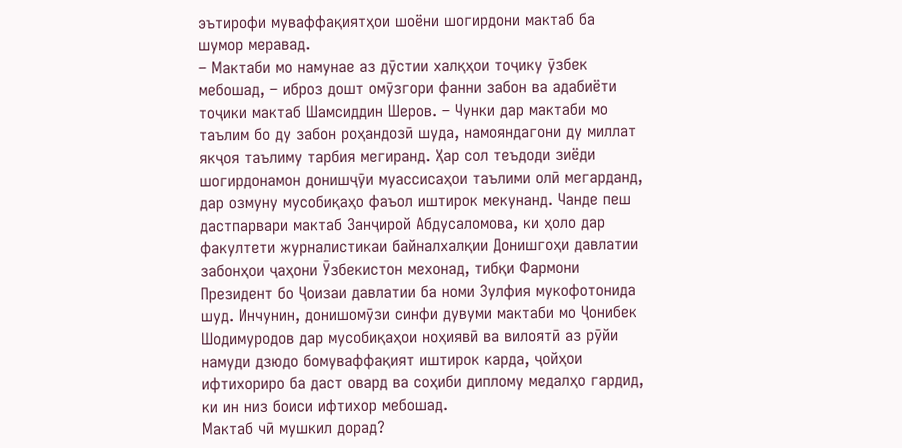эътирофи муваффақиятҳои шоёни шогирдони мактаб ба шумор меравад.
– Мактаби мо намунае аз дӯстии халқҳои тоҷику ӯзбек мебошад, – иброз дошт омӯзгори фанни забон ва адабиёти тоҷики мактаб Шамсиддин Шеров. – Чунки дар мактаби мо таълим бо ду забон роҳандозӣ шуда, намояндагони ду миллат якҷоя таълиму тарбия мегиранд. Ҳар сол теъдоди зиёди шогирдонамон донишҷӯи муассисаҳои таълими олӣ мегарданд, дар озмуну мусобиқаҳо фаъол иштирок мекунанд. Чанде пеш дастпарвари мактаб Занҷирой Абдусаломова, ки ҳоло дар факултети журналистикаи байналхалқии Донишгоҳи давлатии забонҳои ҷаҳони Ӯзбекистон мехонад, тибқи Фармони Президент бо Ҷоизаи давлатии ба номи Зулфия мукофотонида шуд. Инчунин, донишомӯзи синфи дувуми мактаби мо Ҷонибек Шодимуродов дар мусобиқаҳои ноҳиявӣ ва вилоятӣ аз рӯйи намуди дзюдо бомуваффақият иштирок карда, ҷойҳои ифтихориро ба даст овард ва соҳиби диплому медалҳо гардид, ки ин низ боиси ифтихор мебошад.
Мактаб чӣ мушкил дорад?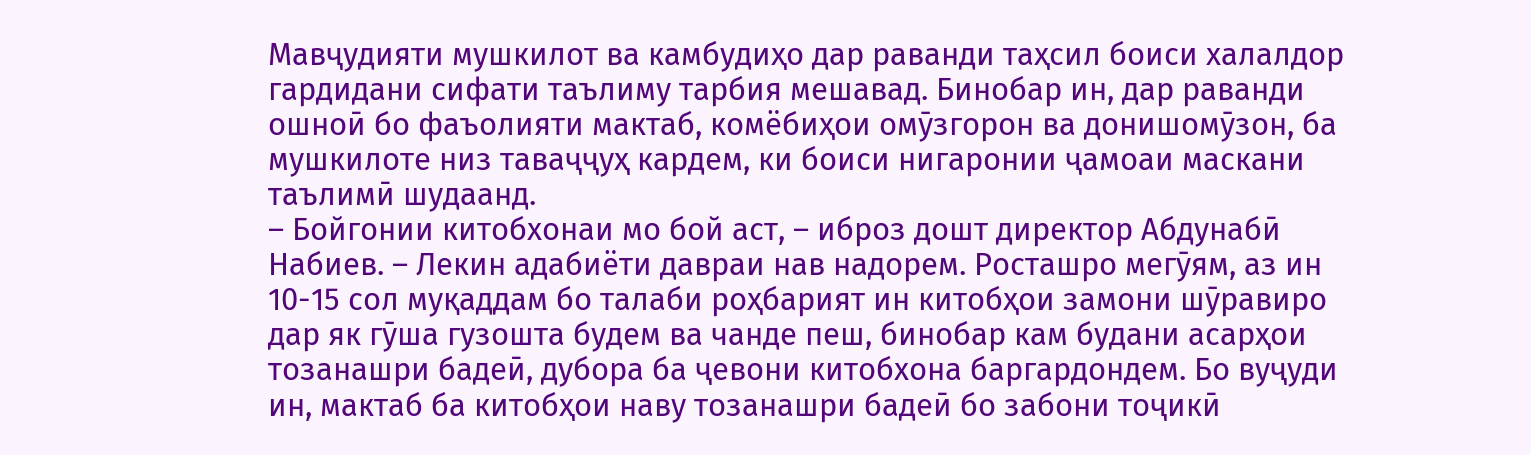Мавҷудияти мушкилот ва камбудиҳо дар раванди таҳсил боиси халалдор гардидани сифати таълиму тарбия мешавад. Бинобар ин, дар раванди ошноӣ бо фаъолияти мактаб, комёбиҳои омӯзгорон ва донишомӯзон, ба мушкилоте низ таваҷҷуҳ кардем, ки боиси нигаронии ҷамоаи маскани таълимӣ шудаанд.
– Бойгонии китобхонаи мо бой аст, – иброз дошт директор Абдунабӣ Набиев. – Лекин адабиёти давраи нав надорем. Росташро мегӯям, аз ин 10-15 сол муқаддам бо талаби роҳбарият ин китобҳои замони шӯравиро дар як гӯша гузошта будем ва чанде пеш, бинобар кам будани асарҳои тозанашри бадеӣ, дубора ба ҷевони китобхона баргардондем. Бо вуҷуди ин, мактаб ба китобҳои наву тозанашри бадеӣ бо забони тоҷикӣ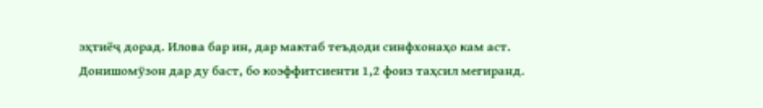эҳтиёҷ дорад. Илова бар ин, дар мактаб теъдоди синфхонаҳо кам аст. Донишомӯзон дар ду баст, бо коэффитсиенти 1,2 фоиз таҳсил мегиранд.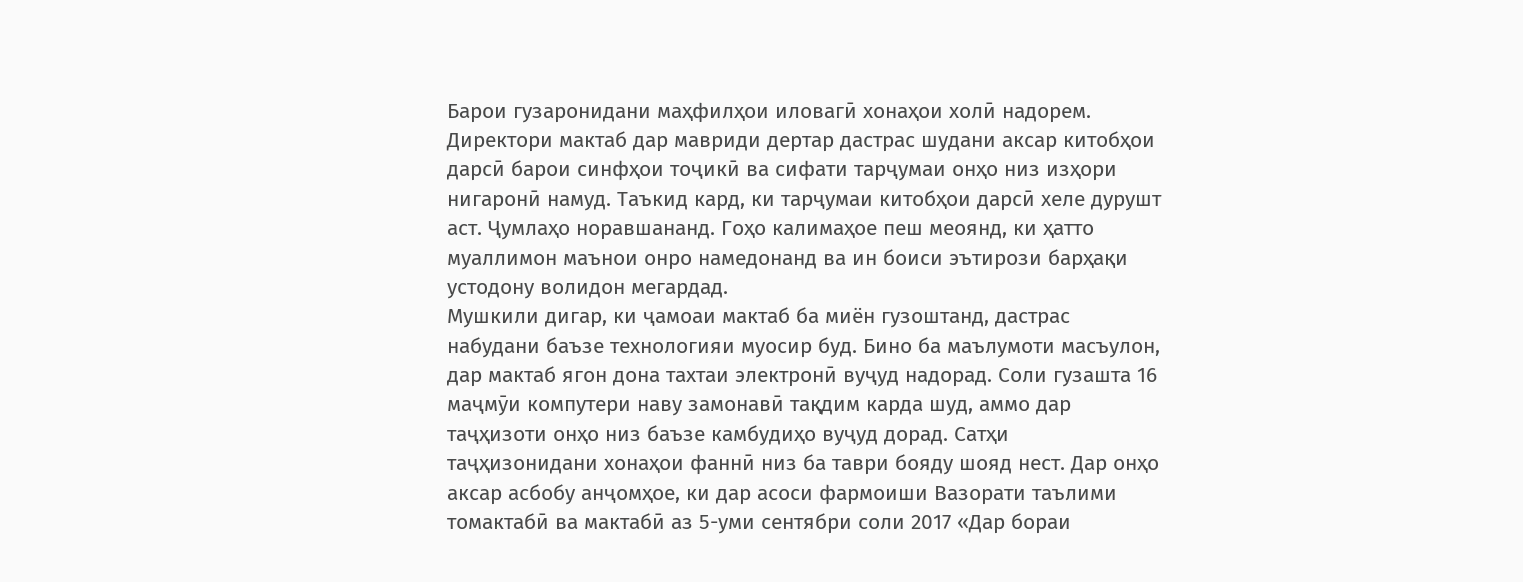Барои гузаронидани маҳфилҳои иловагӣ хонаҳои холӣ надорем.
Директори мактаб дар мавриди дертар дастрас шудани аксар китобҳои дарсӣ барои синфҳои тоҷикӣ ва сифати тарҷумаи онҳо низ изҳори нигаронӣ намуд. Таъкид кард, ки тарҷумаи китобҳои дарсӣ хеле дурушт аст. Ҷумлаҳо норавшананд. Гоҳо калимаҳое пеш меоянд, ки ҳатто муаллимон маънои онро намедонанд ва ин боиси эътирози барҳақи устодону волидон мегардад.
Мушкили дигар, ки ҷамоаи мактаб ба миён гузоштанд, дастрас набудани баъзе технологияи муосир буд. Бино ба маълумоти масъулон, дар мактаб ягон дона тахтаи электронӣ вуҷуд надорад. Соли гузашта 16 маҷмӯи компутери наву замонавӣ тақдим карда шуд, аммо дар таҷҳизоти онҳо низ баъзе камбудиҳо вуҷуд дорад. Сатҳи таҷҳизонидани хонаҳои фаннӣ низ ба таври бояду шояд нест. Дар онҳо аксар асбобу анҷомҳое, ки дар асоси фармоиши Вазорати таълими томактабӣ ва мактабӣ аз 5-уми сентябри соли 2017 «Дар бораи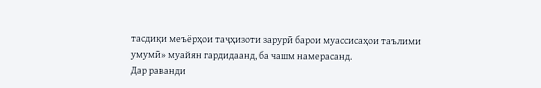тасдиқи меъёрҳои таҷҳизоти зарурӣ барои муассисаҳои таълими умумӣ» муайян гардидаанд, ба чашм намерасанд.
Дар раванди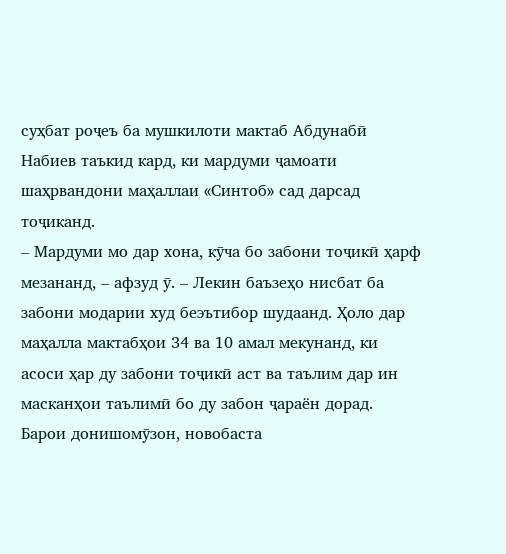суҳбат роҷеъ ба мушкилоти мактаб Абдунабӣ Набиев таъкид кард, ки мардуми ҷамоати шаҳрвандони маҳаллаи «Синтоб» сад дарсад тоҷиканд.
– Мардуми мо дар хона, кӯча бо забони тоҷикӣ ҳарф мезананд, – афзуд ӯ. – Лекин баъзеҳо нисбат ба забони модарии худ беэътибор шудаанд. Ҳоло дар маҳалла мактабҳои 34 ва 10 амал мекунанд, ки асоси ҳар ду забони тоҷикӣ аст ва таълим дар ин масканҳои таълимӣ бо ду забон ҷараён дорад. Барои донишомӯзон, новобаста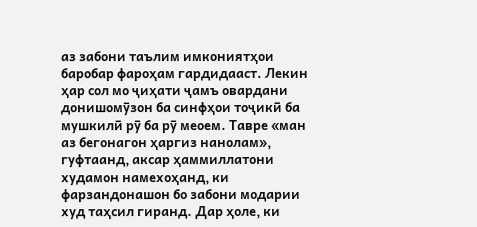аз забони таълим имкониятҳои баробар фароҳам гардидааст. Лекин ҳар сол мо ҷиҳати ҷамъ овардани донишомӯзон ба синфҳои тоҷикӣ ба мушкилӣ рӯ ба рӯ меоем. Тавре «ман аз бегонагон ҳаргиз нанолам», гуфтаанд, аксар ҳаммиллатони худамон намехоҳанд, ки фарзандонашон бо забони модарии худ таҳсил гиранд. Дар ҳоле, ки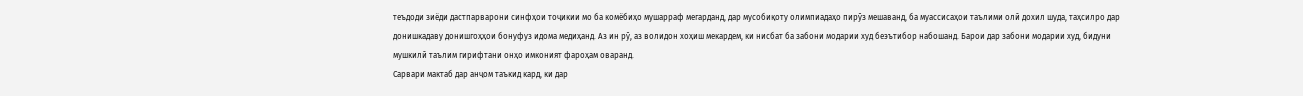теъдоди зиёди дастпарварони синфҳои тоҷикии мо ба комёбиҳо мушарраф мегарданд, дар мусобиқоту олимпиадаҳо пирӯз мешаванд, ба муассисаҳои таълими олӣ дохил шуда, таҳсилро дар донишкадаву донишгоҳҳои бонуфуз идома медиҳанд. Аз ин рӯ, аз волидон хоҳиш мекардем, ки нисбат ба забони модарии худ беэътибор набошанд. Барои дар забони модарии худ, бидуни мушкилӣ таълим гирифтани онҳо имконият фароҳам оваранд.
Сарвари мактаб дар анҷом таъкид кард, ки дар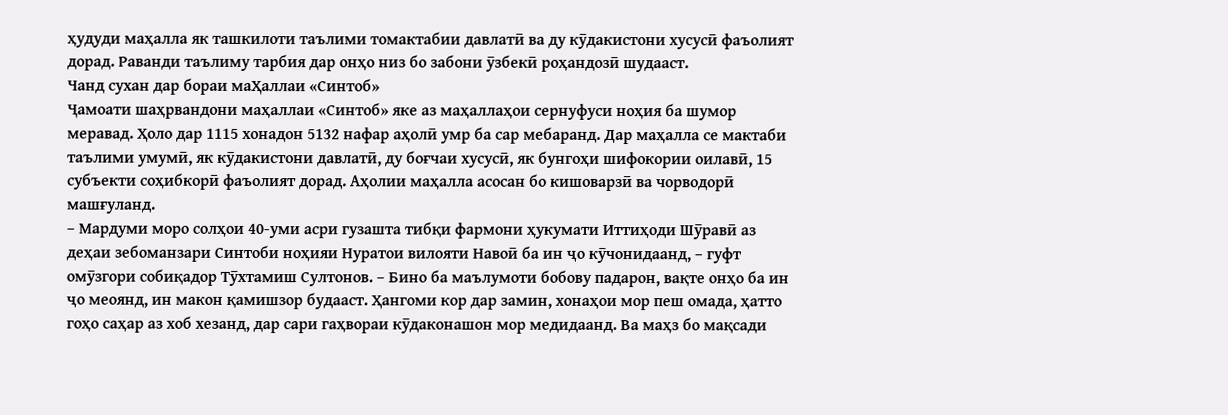ҳудуди маҳалла як ташкилоти таълими томактабии давлатӣ ва ду кӯдакистони хусусӣ фаъолият дорад. Раванди таълиму тарбия дар онҳо низ бо забони ӯзбекӣ роҳандозӣ шудааст.
Чанд сухан дар бораи маҲаллаи «Синтоб»
Ҷамоати шаҳрвандони маҳаллаи «Синтоб» яке аз маҳаллаҳои сернуфуси ноҳия ба шумор меравад. Ҳоло дар 1115 хонадон 5132 нафар аҳолӣ умр ба сар мебаранд. Дар маҳалла се мактаби таълими умумӣ, як кӯдакистони давлатӣ, ду боғчаи хусусӣ, як бунгоҳи шифокории оилавӣ, 15 субъекти соҳибкорӣ фаъолият дорад. Аҳолии маҳалла асосан бо кишоварзӣ ва чорводорӣ машғуланд.
– Мардуми моро солҳои 40-уми асри гузашта тибқи фармони ҳукумати Иттиҳоди Шӯравӣ аз деҳаи зебоманзари Синтоби ноҳияи Нуратои вилояти Навоӣ ба ин ҷо кӯчонидаанд, – гуфт омӯзгори собиқадор Тӯхтамиш Султонов. – Бино ба маълумоти бобову падарон, вақте онҳо ба ин ҷо меоянд, ин макон қамишзор будааст. Ҳангоми кор дар замин, хонаҳои мор пеш омада, ҳатто гоҳо саҳар аз хоб хезанд, дар сари гаҳвораи кӯдаконашон мор медидаанд. Ва маҳз бо мақсади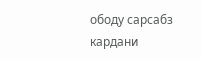ободу сарсабз кардани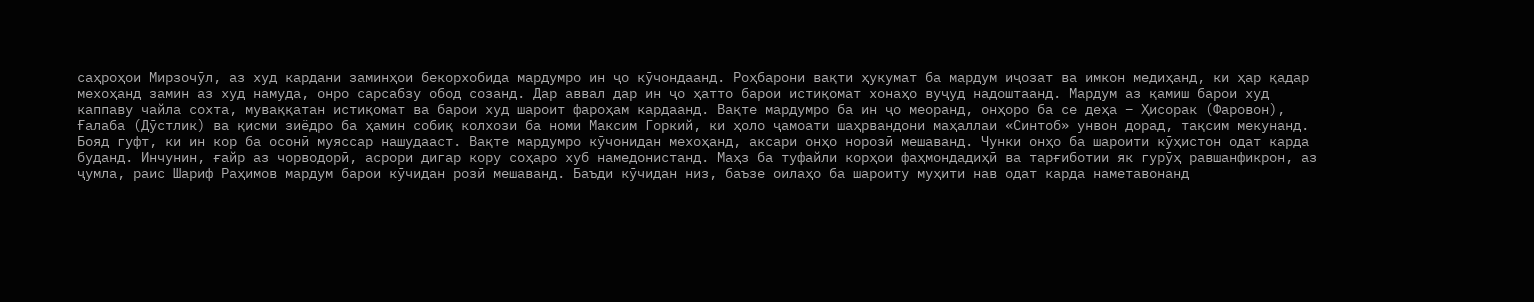саҳроҳои Мирзочӯл, аз худ кардани заминҳои бекорхобида мардумро ин ҷо кӯчондаанд. Роҳбарони вақти ҳукумат ба мардум иҷозат ва имкон медиҳанд, ки ҳар қадар мехоҳанд замин аз худ намуда, онро сарсабзу обод созанд. Дар аввал дар ин ҷо ҳатто барои истиқомат хонаҳо вуҷуд надоштаанд. Мардум аз қамиш барои худ каппаву чайла сохта, муваққатан истиқомат ва барои худ шароит фароҳам кардаанд. Вақте мардумро ба ин ҷо меоранд, онҳоро ба се деҳа – Ҳисорак (Фаровон), Ғалаба (Дӯстлик) ва қисми зиёдро ба ҳамин собиқ колхози ба номи Максим Горкий, ки ҳоло ҷамоати шаҳрвандони маҳаллаи «Синтоб» унвон дорад, тақсим мекунанд.
Бояд гуфт, ки ин кор ба осонӣ муяссар нашудааст. Вақте мардумро кӯчонидан мехоҳанд, аксари онҳо норозӣ мешаванд. Чунки онҳо ба шароити кӯҳистон одат карда буданд. Инчунин, ғайр аз чорводорӣ, асрори дигар кору соҳаро хуб намедонистанд. Маҳз ба туфайли корҳои фаҳмондадиҳӣ ва тарғиботии як гурӯҳ равшанфикрон, аз ҷумла, раис Шариф Раҳимов мардум барои кӯчидан розӣ мешаванд. Баъди кӯчидан низ, баъзе оилаҳо ба шароиту муҳити нав одат карда наметавонанд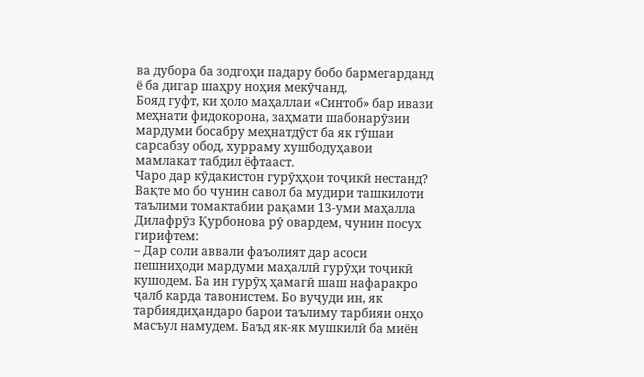ва дубора ба зодгоҳи падару бобо бармегарданд ё ба дигар шаҳру ноҳия мекӯчанд.
Бояд гуфт, ки ҳоло маҳаллаи «Синтоб» бар ивази меҳнати фидокорона, заҳмати шабонарӯзии мардуми босабру меҳнатдӯст ба як гӯшаи сарсабзу обод, хурраму хушбодуҳавои мамлакат табдил ёфтааст.
Чаро дар кӯдакистон гурӯҳҳои тоҷикӣ нестанд?
Вақте мо бо чунин савол ба мудири ташкилоти таълими томактабии рақами 13-уми маҳалла Дилафрӯз Қурбонова рӯ овардем, чунин посух гирифтем:
– Дар соли аввали фаъолият дар асоси пешниҳоди мардуми маҳаллӣ гурӯҳи тоҷикӣ кушодем. Ба ин гурӯҳ ҳамагӣ шаш нафаракро ҷалб карда тавонистем. Бо вуҷуди ин, як тарбиядиҳандаро барои таълиму тарбияи онҳо масъул намудем. Баъд як-як мушкилӣ ба миён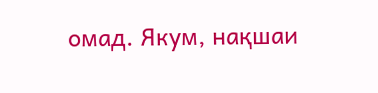омад. Якум, нақшаи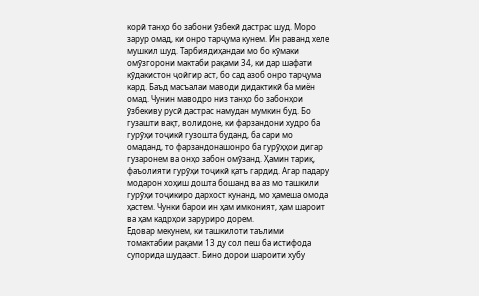корӣ танҳо бо забони ӯзбекӣ дастрас шуд. Моро зарур омад, ки онро тарҷума кунем. Ин раванд хеле мушкил шуд. Тарбиядиҳандаи мо бо кӯмаки омӯзгорони мактаби рақами 34, ки дар шафати кӯдакистон ҷойгир аст, бо сад азоб онро тарҷума кард. Баъд масъалаи маводи дидактикӣ ба миён омад. Чунин маводро низ танҳо бо забонҳои ӯзбекиву русӣ дастрас намудан мумкин буд. Бо гузашти вақт, волидоне, ки фарзандони худро ба гурӯҳи тоҷикӣ гузошта буданд, ба сари мо омаданд, то фарзандонашонро ба гурӯҳҳои дигар гузаронем ва онҳо забон омӯзанд. Ҳамин тариқ, фаъолияти гурӯҳи тоҷикӣ қатъ гардид. Агар падару модарон хоҳиш дошта бошанд ва аз мо ташкили гурӯҳи тоҷикиро дархост кунанд, мо ҳамеша омода ҳастем. Чунки барои ин ҳам имконият, ҳам шароит ва ҳам кадрҳои заруриро дорем.
Ёдовар мекунем, ки ташкилоти таълими томактабии рақами 13 ду сол пеш ба истифода супорида шудааст. Бино дорои шароити хубу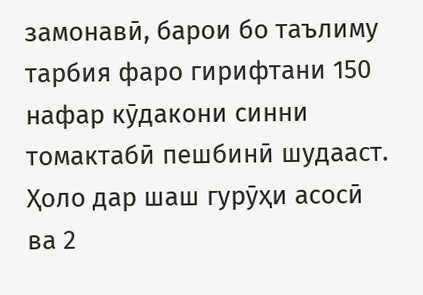замонавӣ, барои бо таълиму тарбия фаро гирифтани 150 нафар кӯдакони синни томактабӣ пешбинӣ шудааст. Ҳоло дар шаш гурӯҳи асосӣ ва 2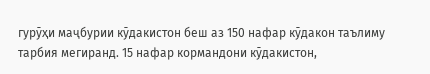гурӯҳи маҷбурии кӯдакистон беш аз 150 нафар кӯдакон таълиму тарбия мегиранд. 15 нафар кормандони кӯдакистон,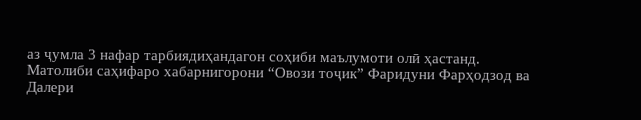аз ҷумла 3 нафар тарбиядиҳандагон соҳиби маълумоти олӣ ҳастанд.
Матолиби саҳифаро хабарнигорони “Овози тоҷик” Фаридуни Фарҳодзод ва Далери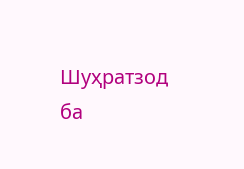Шуҳратзод ба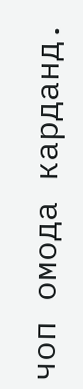чоп омода карданд.